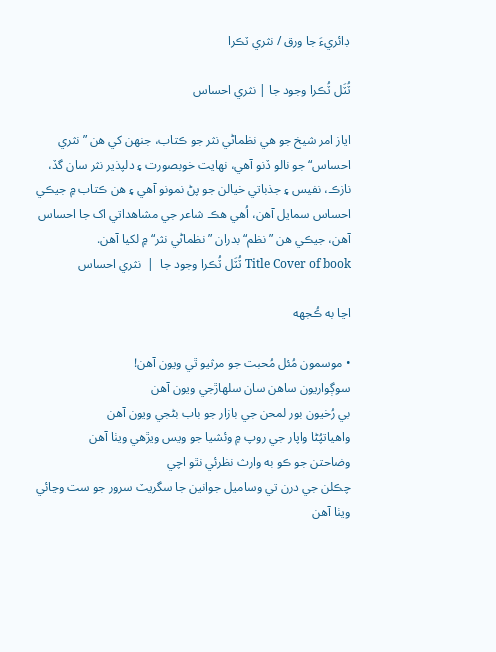ڊائريءَ جا ورق / نثري ٽڪرا

ٽُٽَل ٽُڪرا وجود جا | نثري احساس

اياز امر شيخ جو هي نظماڻي نثر جو ڪتاب، جنهن کي هن ”نثري احساس“ جو نالو ڏنو آهي، نهايت خوبصورت ۽ دلپذير نثر سان گڏ، نازڪ، نفيس ۽ جذباتي خيالن جو پڻ نمونو آهي ۽ هن ڪتاب ۾ جيڪي احساس سمايل آهن، اُهي هڪ شاعر جي مشاهداتي اک جا احساس آهن، جيڪي هن ”نظم“ بدران ”نظماڻي نثر“ ۾ لکيا آهن.
Title Cover of book ٽُٽَل ٽُڪرا وجود جا  |  نثري احساس

اڃا به ڪُجهه

• موسمون مُئل مُحبت جو مرثيو ٿي ويون آهن!
سوڳواريون ساهن سان سلهاڙجي ويون آهن
بي رُخيون بور لمحن جي بازار جو باب بڻجي ويون آهن
واهياتپُڻا واپار جي روپ ۾ وئشيا جو ويس ويڙهي ويٺا آهن
وضاحتن جو ڪو به وارث نظرئي نٿو اچي
چڪلن جي درن تي وساميل جوانين جا سگريٽ سرور جو ست وڃائي ويٺا آهن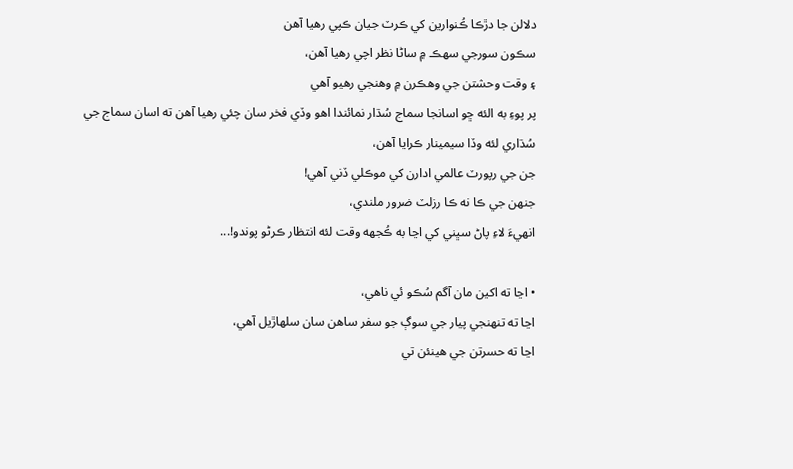دلالن جا دڙڪا ڪُنوارين کي ڪرٽ جيان ڪپي رهيا آهن
سڪون سورجي سهڪ ۾ ساڻا نظر اچي رهيا آهن،
۽ وقت وحشتن جي وهڪرن ۾ وهنجي رهيو آهي
پر پوءِ به الئه ڇو اسانجا سماج سُڌار نمائندا اهو وڏي فخر سان چئي رهيا آهن ته اسان سماج جي سُڌاري لئه وڏا سيمينار ڪرايا آهن،
جن جي رپورٽ عالمي ادارن کي موڪلي ڏني آهي!
جنهن جي ڪا نه ڪا رزلٽ ضرور ملندي،
انهيءَ لاءِ پاڻ سڀني کي اڃا به ڪُجهه وقت لئه انتظار ڪرڻو پوندو!...

• اڃا ته اکين مان آگم سُڪو ئي ناهي،
اڃا ته تنهنجي پيار جي سوڳ جو سفر ساهن سان سلهاڙيل آهي،
اڃا ته حسرتن جي هينئن تي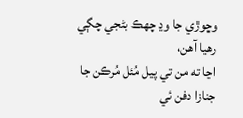وڇوڙي جا وڍ چهڪ بڻجي چڳي رهيا آهن،
اڃا ته من تي پيل مُئل مُرڪن جا جنازا دفن ئي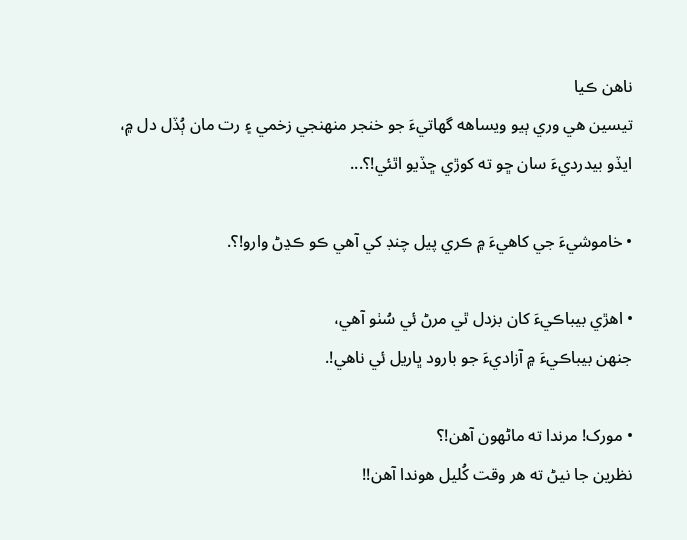ناهن ڪيا
تيسين هي وري ٻيو ويساهه گهاتيءَ جو خنجر منهنجي زخمي ۽ رت مان ٻُڏل دل ۾،
ايڏو بيدرديءَ سان ڇو ته کوڙي ڇڏيو اٿئي!؟...

• خاموشيءَ جي کاهيءَ ۾ ڪري پيل چنڊ کي آهي ڪو ڪڍڻ وارو!؟.

• اهڙي بيباڪيءَ کان بزدل ٿي مرڻ ئي سُٺو آهي،
جنهن بيباڪيءَ ۾ آزاديءَ جو بارود ڀاريل ئي ناهي!.

• مورک! مرندا ته ماڻهون آهن!؟
نظرين جا نيڻ ته هر وقت کُليل هوندا آهن!!